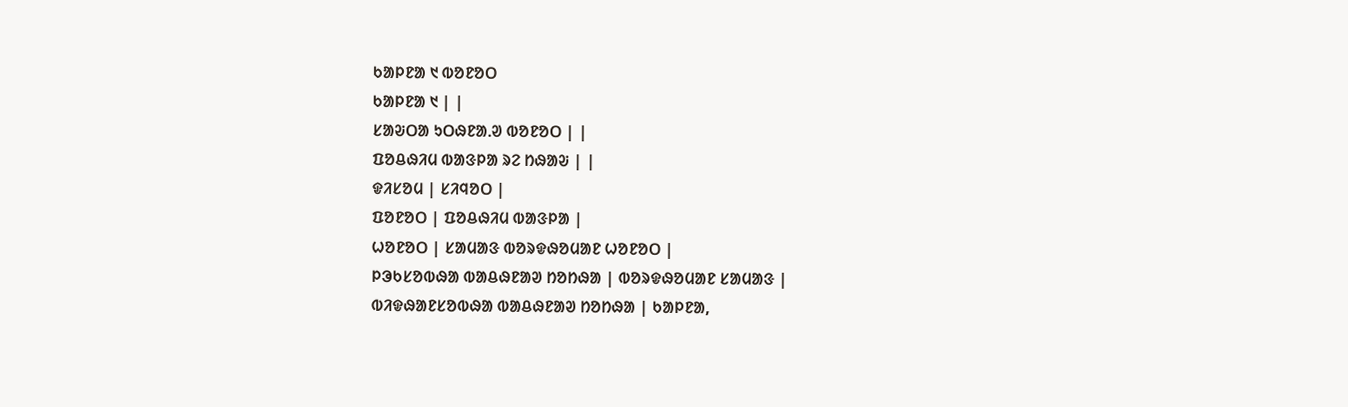ᱠᱟᱞᱱᱟ ᱑ ᱵᱚᱱᱚᱛ
ᱠᱟᱞᱱᱟ ᱑ | |
ᱥᱟᱶᱛᱟ ᱩᱛᱷᱱᱟᱹᱣ ᱵᱚᱱᱚᱛ | |
ᱯᱚᱪᱷᱤᱢ ᱵᱟᱝᱞᱟ ᱨᱮ ᱴᱷᱟᱶ | |
ᱫᱤᱥᱚᱢ | ᱥᱤᱧᱚᱛ |
ᱯᱚᱱᱚᱛ | ᱯᱚᱪᱷᱤᱢ ᱵᱟᱝᱞᱟ |
ᱦᱚᱱᱚᱛ | ᱥᱟᱢᱟᱝ ᱵᱚᱨᱫᱷᱚᱢᱟᱱ ᱦᱚᱱᱚᱛ |
ᱞᱳᱠᱥᱚᱵᱷᱟ ᱵᱟᱪᱷᱱᱟᱣ ᱴᱚᱴᱷᱟ | ᱵᱚᱨᱫᱷᱚᱢᱟᱱ ᱥᱟᱢᱟᱝ |
ᱵᱤᱫᱷᱟᱱᱥᱚᱵᱷᱟ ᱵᱟᱪᱷᱱᱟᱣ ᱴᱚᱴᱷᱟ | ᱠᱟᱞᱱᱟ,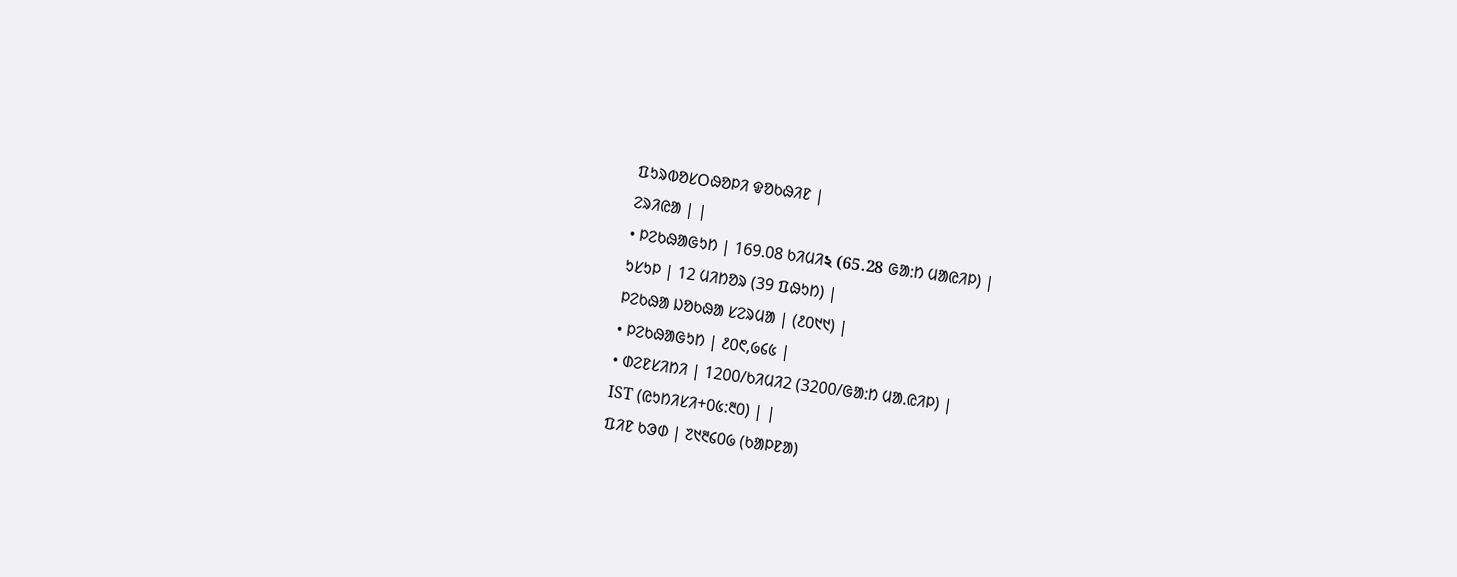ᱯᱩᱨᱵᱚᱥᱛᱷᱚᱞᱤ ᱫᱚᱠᱷᱤᱱ |
ᱮᱨᱤᱭᱟ | |
• ᱞᱮᱠᱷᱟᱜᱩᱴ | 169.08 ᱠᱤᱢᱤ২ (65.28 ᱜᱟᱺᱴ ᱢᱟᱭᱤᱞ) |
ᱩᱥᱩᱞ | 12 ᱢᱤᱴᱚᱨ (39 ᱯᱷᱩᱴ) |
ᱞᱮᱠᱷᱟ ᱡᱚᱠᱷᱟ ᱥᱮᱨᱢᱟ | (᱒᱐᱑᱑) |
• ᱞᱮᱠᱷᱟᱜᱩᱴ | ᱒᱐᱖,᱙᱔᱕ |
• ᱰᱮᱱᱥᱤᱴᱤ | 1200/ᱠᱤᱢᱤ2 (3200/ᱜᱟᱺᱴ ᱢᱟᱹᱭᱤᱞ) |
IST (ᱭᱩᱴᱤᱥᱤ+᱐᱕:᱓᱐) | |
ᱯᱤᱱ ᱠᱳᱰ | ᱗᱑᱓᱔᱐᱙ (ᱠᱟᱞᱱᱟ)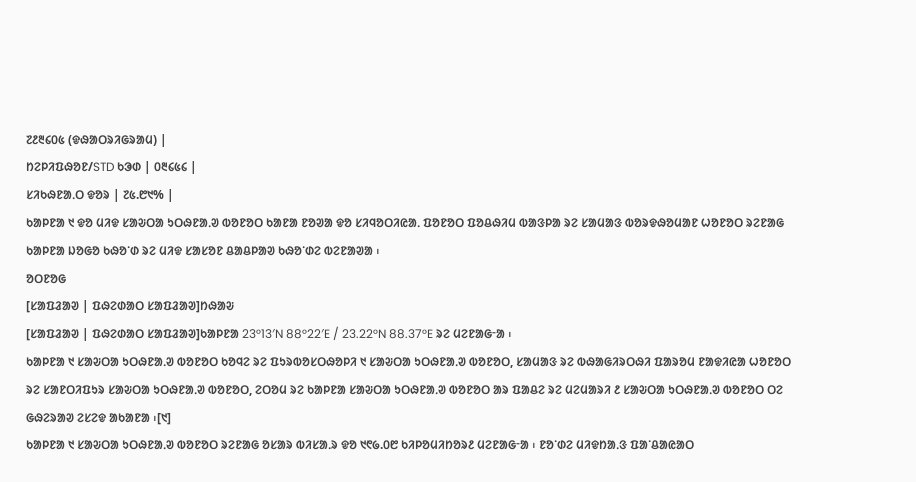᱗᱒᱓᱔᱐᱕ (ᱫᱷᱟᱛᱨᱤᱜᱨᱟᱢ) |
ᱴᱮᱞᱤᱯᱷᱚᱱ/STD ᱠᱳᱰ | ᱐᱓᱔᱕᱔ |
ᱥᱤᱠᱷᱱᱟᱹᱛ ᱫᱚᱨ | ᱗᱕.᱘᱑% |
ᱠᱟᱞᱱᱟ ᱑ ᱫᱚ ᱢᱤᱫ ᱥᱟᱶᱛᱟ ᱩᱛᱷᱱᱟᱹᱣ ᱵᱚᱱᱚᱛ ᱠᱟᱱᱟ ᱱᱚᱣᱟ ᱫᱚ ᱥᱤᱧᱚᱛᱤᱭᱟᱹ ᱯᱚᱱᱚᱛ ᱯᱚᱪᱷᱤᱢ ᱵᱟᱝᱞᱟ ᱨᱮ ᱥᱟᱢᱟᱝ ᱵᱚᱨᱫᱷᱚᱢᱟᱱ ᱦᱚᱱᱚᱛ ᱨᱮᱱᱟᱜ ᱠᱟᱞᱱᱟ ᱡᱚᱜᱚ ᱠᱷᱚᱸᱰ ᱨᱮ ᱢᱤᱫ ᱥᱟᱥᱚᱱ ᱪᱟᱪᱞᱟᱣ ᱠᱷᱚᱸᱰᱮ ᱵᱮᱱᱟᱣᱟ ᱾
ᱚᱛᱱᱚᱜ
[ᱥᱟᱯᱲᱟᱣ | ᱯᱷᱮᱰᱟᱛ ᱥᱟᱯᱲᱟᱣ]ᱴᱷᱟᱶ
[ᱥᱟᱯᱲᱟᱣ | ᱯᱷᱮᱰᱟᱛ ᱥᱟᱯᱲᱟᱣ]ᱠᱟᱞᱱᱟ 23°13′N 88°22′E / 23.22°N 88.37°E ᱨᱮ ᱢᱮᱱᱟᱜᱼᱟ ᱾
ᱠᱟᱞᱱᱟ ᱑ ᱥᱟᱶᱛᱟ ᱩᱛᱷᱱᱟᱹᱣ ᱵᱚᱱᱚᱛ ᱠᱚᱧᱮ ᱨᱮ ᱯᱩᱨᱵᱚᱥᱛᱷᱚᱞᱤ ᱑ ᱥᱟᱶᱛᱟ ᱩᱛᱷᱱᱟᱹᱣ ᱵᱚᱱᱚᱛ, ᱥᱟᱢᱟᱝ ᱨᱮ ᱵᱷᱟᱜᱤᱨᱛᱷᱤ ᱯᱟᱨᱚᱢ ᱱᱟᱫᱤᱭᱟ ᱦᱚᱱᱚᱛ ᱨᱮ ᱥᱟᱱᱛᱤᱯᱩᱨ ᱥᱟᱶᱛᱟ ᱩᱛᱷᱱᱟᱹᱣ ᱵᱚᱱᱚᱛ, ᱮᱛᱚᱢ ᱨᱮ ᱠᱟᱞᱱᱟ ᱥᱟᱶᱛᱟ ᱩᱛᱷᱱᱟᱹᱣ ᱵᱚᱱᱚᱛ ᱟᱨ ᱯᱟᱪᱮ ᱨᱮ ᱢᱮᱢᱟᱨᱤ ᱒ ᱥᱟᱶᱛᱟ ᱩᱛᱷᱱᱟᱹᱣ ᱵᱚᱱᱚᱛ ᱛᱮ ᱜᱷᱮᱨᱟᱣ ᱮᱥᱮᱫ ᱟᱠᱟᱱᱟ ᱾[᱑]
ᱠᱟᱞᱱᱟ ᱑ ᱥᱟᱶᱛᱟ ᱩᱛᱷᱱᱟᱹᱣ ᱵᱚᱱᱚᱛ ᱨᱮᱱᱟᱜ ᱚᱥᱟᱨ ᱵᱤᱥᱟᱹᱨ ᱫᱚ ᱑᱖᱙.᱐᱘ ᱠᱤᱞᱚᱢᱤᱴᱚᱨ᱒ ᱢᱮᱱᱟᱜᱼᱟ ᱾ ᱱᱚᱸᱰᱮ ᱢᱤᱫᱴᱟᱹᱝ ᱯᱟᱸᱪᱟᱭᱟᱛ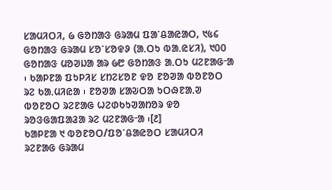ᱥᱟᱢᱤᱛᱤ, ᱙ ᱜᱚᱴᱟᱝ ᱜᱨᱟᱢ ᱯᱟᱸᱪᱟᱭᱟᱛ, ᱑᱕᱔ ᱜᱚᱴᱟᱝ ᱜᱨᱟᱢ ᱥᱚᱸᱥᱚᱫᱽ (ᱟᱹᱛᱩ ᱵᱟᱹᱭᱥᱤ), ᱑᱐᱐ ᱜᱚᱴᱟᱝ ᱢᱚᱣᱡᱟ ᱟᱨ ᱙᱘ ᱜᱚᱴᱟᱝ ᱟᱹᱛᱩ ᱢᱮᱱᱟᱜᱼᱟ ᱾ ᱠᱟᱞᱱᱟ ᱯᱩᱞᱤᱥ ᱥᱴᱮᱥᱚᱱ ᱫᱚ ᱱᱚᱣᱟ ᱵᱚᱱᱚᱛ ᱨᱮ ᱠᱟᱹᱢᱤᱭᱟ ᱾ ᱱᱚᱣᱟ ᱥᱟᱶᱛᱟ ᱩᱛᱷᱱᱟᱹᱣ ᱵᱚᱱᱚᱛ ᱨᱮᱱᱟᱜ ᱦᱮᱰᱠᱩᱣᱟᱴᱚᱨ ᱫᱚ ᱨᱚᱝᱜᱟᱯᱟᱲᱟ ᱨᱮ ᱢᱮᱱᱟᱜᱼᱟ ᱾[᱒]
ᱠᱟᱞᱱᱟ ᱑ ᱵᱚᱱᱚᱛ/ᱯᱚᱸᱪᱟᱭᱚᱛ ᱥᱟᱢᱤᱛᱤ ᱨᱮᱱᱟᱜ ᱜᱨᱟᱢ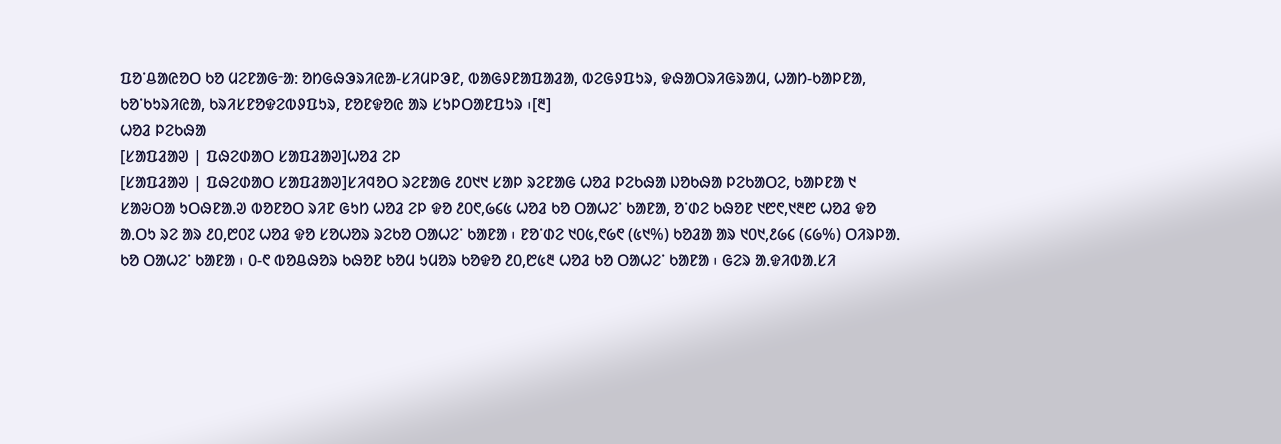ᱯᱚᱸᱪᱟᱭᱚᱛ ᱠᱚ ᱢᱮᱱᱟᱜᱼᱟ: ᱚᱴᱜᱷᱳᱨᱤᱭᱟ-ᱥᱤᱢᱞᱳᱱ, ᱵᱟᱜᱽᱱᱟᱯᱟᱲᱟ, ᱵᱮᱜᱽᱯᱩᱨ, ᱫᱷᱟᱛᱨᱤᱜᱨᱟᱢ, ᱦᱟᱴ-ᱠᱟᱞᱱᱟ, ᱠᱚᱸᱠᱩᱨᱤᱭᱟ, ᱠᱨᱤᱥᱱᱚᱫᱮᱵᱽᱯᱩᱨ, ᱱᱚᱱᱫᱚᱭ ᱟᱨ ᱥᱩᱞᱛᱟᱱᱯᱩᱨ ᱾[᱓]
ᱦᱚᱲ ᱞᱮᱠᱷᱟ
[ᱥᱟᱯᱲᱟᱣ | ᱯᱷᱮᱰᱟᱛ ᱥᱟᱯᱲᱟᱣ]ᱦᱚᱲ ᱮᱞ
[ᱥᱟᱯᱲᱟᱣ | ᱯᱷᱮᱰᱟᱛ ᱥᱟᱯᱲᱟᱣ]ᱥᱤᱧᱚᱛ ᱨᱮᱱᱟᱜ ᱒᱐᱑᱑ ᱥᱟᱞ ᱨᱮᱱᱟᱜ ᱦᱚᱲ ᱞᱮᱠᱷᱟ ᱡᱚᱠᱷᱟ ᱞᱮᱠᱟᱛᱮ, ᱠᱟᱞᱱᱟ ᱑ ᱥᱟᱶᱛᱟ ᱩᱛᱷᱱᱟᱹᱣ ᱵᱚᱱᱚᱛ ᱨᱤᱱ ᱜᱩᱴ ᱦᱚᱲ ᱮᱞ ᱫᱚ ᱒᱐᱖,᱙᱔᱕ ᱦᱚᱲ ᱠᱚ ᱛᱟᱦᱮᱸ ᱠᱟᱱᱟ, ᱚᱸᱰᱮ ᱠᱷᱚᱱ ᱑᱘᱖,᱑᱓᱘ ᱦᱚᱲ ᱫᱚ ᱟᱹᱛᱩ ᱨᱮ ᱟᱨ ᱒᱐,᱘᱐᱗ ᱦᱚᱲ ᱫᱚ ᱥᱚᱦᱚᱨ ᱨᱮᱠᱚ ᱛᱟᱦᱮᱸ ᱠᱟᱱᱟ ᱾ ᱱᱚᱸᱰᱮ ᱑᱐᱕,᱖᱙᱖ (᱕᱑%) ᱠᱚᱲᱟ ᱟᱨ ᱑᱐᱑,᱒᱙᱔ (᱔᱙%) ᱛᱤᱨᱞᱟᱹ ᱠᱚ ᱛᱟᱦᱮᱸ ᱠᱟᱱᱟ ᱾ ᱐-᱖ ᱵᱚᱪᱷᱚᱨ ᱠᱷᱚᱱ ᱠᱚᱢ ᱩᱢᱚᱨ ᱠᱚᱫᱚ ᱒᱐,᱘᱕᱓ ᱦᱚᱲ ᱠᱚ ᱛᱟᱦᱮᱸ ᱠᱟᱱᱟ ᱾ ᱜᱮᱨ ᱟᱹᱫᱤᱵᱟᱹᱥᱤ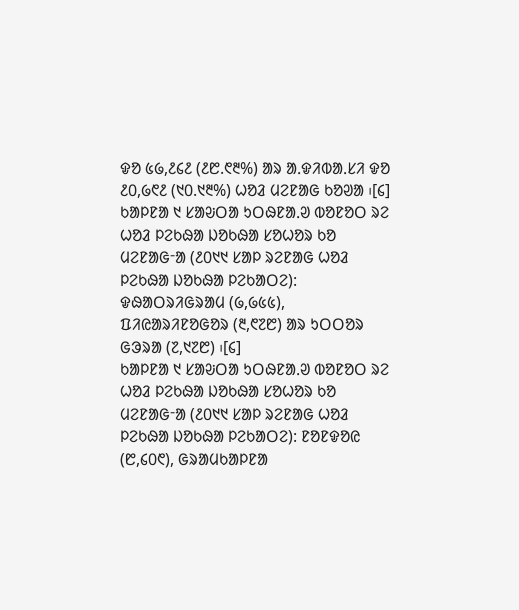ᱫᱚ ᱕᱙,᱒᱔᱒ (᱒᱘.᱖᱓%) ᱟᱨ ᱟᱹᱫᱤᱵᱟᱹᱥᱤ ᱫᱚ ᱒᱐,᱙᱖᱒ (᱑᱐.᱑᱓%) ᱦᱚᱲ ᱢᱮᱱᱟᱜ ᱠᱚᱣᱟ ᱾[᱔]
ᱠᱟᱞᱱᱟ ᱑ ᱥᱟᱶᱛᱟ ᱩᱛᱷᱱᱟᱹᱣ ᱵᱚᱱᱚᱛ ᱨᱮ ᱦᱚᱲ ᱞᱮᱠᱷᱟ ᱡᱚᱠᱷᱟ ᱥᱚᱦᱚᱨ ᱠᱚ ᱢᱮᱱᱟᱜᱼᱟ (᱒᱐᱑᱑ ᱥᱟᱞ ᱨᱮᱱᱟᱜ ᱦᱚᱲ ᱞᱮᱠᱷᱟ ᱡᱚᱠᱷᱟ ᱞᱮᱠᱟᱛᱮ): ᱫᱷᱟᱛᱨᱤᱜᱨᱟᱢ (᱙,᱙᱕᱕), ᱯᱤᱭᱟᱨᱤᱱᱚᱜᱚᱨ (᱓,᱖᱗᱘) ᱟᱨ ᱩᱛᱛᱚᱨ ᱜᱳᱨᱟ (᱗,᱑᱗᱘) ᱾[᱔]
ᱠᱟᱞᱱᱟ ᱑ ᱥᱟᱶᱛᱟ ᱩᱛᱷᱱᱟᱹᱣ ᱵᱚᱱᱚᱛ ᱨᱮ ᱦᱚᱲ ᱞᱮᱠᱷᱟ ᱡᱚᱠᱷᱟ ᱥᱚᱦᱚᱨ ᱠᱚ ᱢᱮᱱᱟᱜᱼᱟ (᱒᱐᱑᱑ ᱥᱟᱞ ᱨᱮᱱᱟᱜ ᱦᱚᱲ ᱞᱮᱠᱷᱟ ᱡᱚᱠᱷᱟ ᱞᱮᱠᱟᱛᱮ): ᱱᱚᱱᱫᱚᱭ (᱘,᱔᱐᱖), ᱜᱨᱟᱢᱠᱟᱞᱱᱟ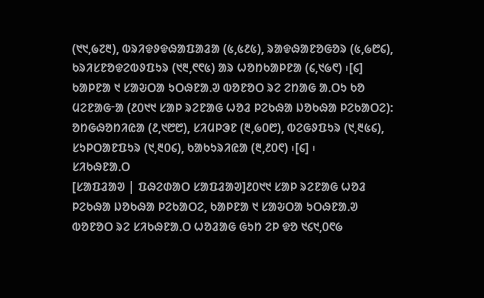(᱑᱑,᱙᱗᱓), ᱵᱨᱤᱫᱽᱫᱷᱟᱯᱟᱲᱟ (᱕,᱕᱒᱕), ᱨᱟᱫᱷᱟᱱᱚᱜᱚᱨ (᱕,᱙᱘᱔), ᱠᱨᱤᱥᱱᱚᱫᱮᱵᱽᱯᱩᱨ (᱑᱓,᱖᱖᱕) ᱟᱨ ᱦᱚᱴᱠᱟᱞᱱᱟ (᱔,᱑᱙᱖) ᱾[᱔]
ᱠᱟᱞᱱᱟ ᱑ ᱥᱟᱶᱛᱟ ᱩᱛᱷᱱᱟᱹᱣ ᱵᱚᱱᱚᱛ ᱨᱮ ᱮᱴᱟᱜ ᱟᱹᱛᱩ ᱠᱚ ᱢᱮᱱᱟᱜᱼᱟ (᱒᱐᱑᱑ ᱥᱟᱞ ᱨᱮᱱᱟᱜ ᱦᱚᱲ ᱞᱮᱠᱷᱟ ᱡᱚᱠᱷᱟ ᱞᱮᱠᱟᱛᱮ): ᱚᱴᱜᱷᱚᱴᱤᱭᱟ (᱒,᱑᱘᱘), ᱥᱤᱢᱞᱳᱱ (᱓,᱙᱐᱘), ᱵᱮᱜᱽᱯᱩᱨ (᱑,᱓᱕᱔), ᱥᱩᱞᱛᱟᱱᱯᱩᱨ (᱑,᱓᱐᱔), ᱠᱟᱠᱩᱨᱤᱭᱟ (᱓,᱒᱐᱖) ᱾[᱔] ᱾
ᱥᱤᱠᱷᱱᱟᱹᱛ
[ᱥᱟᱯᱲᱟᱣ | ᱯᱷᱮᱰᱟᱛ ᱥᱟᱯᱲᱟᱣ]᱒᱐᱑᱑ ᱥᱟᱞ ᱨᱮᱱᱟᱜ ᱦᱚᱲ ᱞᱮᱠᱷᱟ ᱡᱚᱠᱷᱟ ᱞᱮᱠᱟᱛᱮ, ᱠᱟᱞᱱᱟ ᱑ ᱥᱟᱶᱛᱟ ᱩᱛᱷᱱᱟᱹᱣ ᱵᱚᱱᱚᱛ ᱨᱮ ᱥᱤᱠᱷᱱᱟᱹᱛ ᱦᱚᱲᱟᱜ ᱜᱩᱴ ᱮᱞ ᱫᱚ ᱑᱔᱑,᱐᱖᱙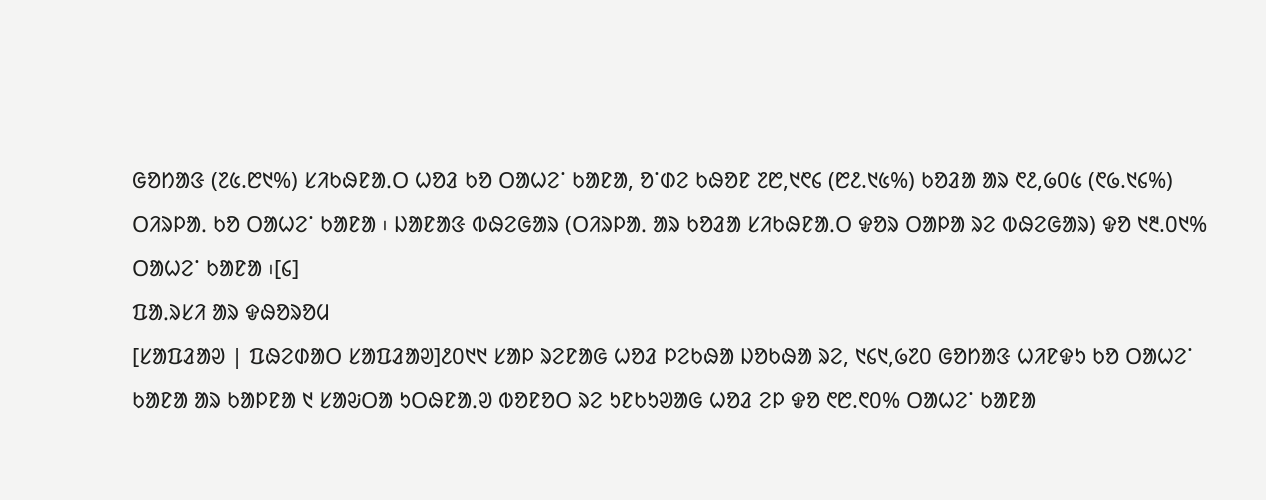ᱜᱚᱴᱟᱝ (᱗᱕.᱘᱑%) ᱥᱤᱠᱷᱱᱟᱹᱛ ᱦᱚᱲ ᱠᱚ ᱛᱟᱦᱮᱸ ᱠᱟᱱᱟ, ᱚᱸᱰᱮ ᱠᱷᱚᱱ ᱗᱘,᱑᱖᱔ (᱘᱒.᱑᱕%) ᱠᱚᱲᱟ ᱟᱨ ᱖᱒,᱙᱐᱕ (᱖᱙.᱑᱔%) ᱛᱤᱨᱞᱟᱹ ᱠᱚ ᱛᱟᱦᱮᱸ ᱠᱟᱱᱟ ᱾ ᱡᱟᱱᱟᱝ ᱵᱷᱮᱜᱟᱨ (ᱛᱤᱨᱞᱟᱹ ᱟᱨ ᱠᱚᱲᱟ ᱥᱤᱠᱷᱱᱟᱹᱛ ᱫᱚᱨ ᱛᱟᱞᱟ ᱨᱮ ᱵᱷᱮᱜᱟᱨ) ᱫᱚ ᱑᱓.᱐᱑% ᱛᱟᱦᱮᱸ ᱠᱟᱱᱟ ᱾[᱔]
ᱯᱟᱹᱨᱥᱤ ᱟᱨ ᱫᱷᱚᱨᱚᱢ
[ᱥᱟᱯᱲᱟᱣ | ᱯᱷᱮᱰᱟᱛ ᱥᱟᱯᱲᱟᱣ]᱒᱐᱑᱑ ᱥᱟᱞ ᱨᱮᱱᱟᱜ ᱦᱚᱲ ᱞᱮᱠᱷᱟ ᱡᱚᱠᱷᱟ ᱨᱮ, ᱑᱔᱑,᱙᱗᱐ ᱜᱚᱴᱟᱝ ᱦᱤᱱᱫᱩ ᱠᱚ ᱛᱟᱦᱮᱸ ᱠᱟᱱᱟ ᱟᱨ ᱠᱟᱞᱱᱟ ᱑ ᱥᱟᱶᱛᱟ ᱩᱛᱷᱱᱟᱹᱣ ᱵᱚᱱᱚᱛ ᱨᱮ ᱩᱱᱠᱩᱣᱟᱜ ᱦᱚᱲ ᱮᱞ ᱫᱚ ᱖᱘.᱖᱐% ᱛᱟᱦᱮᱸ ᱠᱟᱱᱟ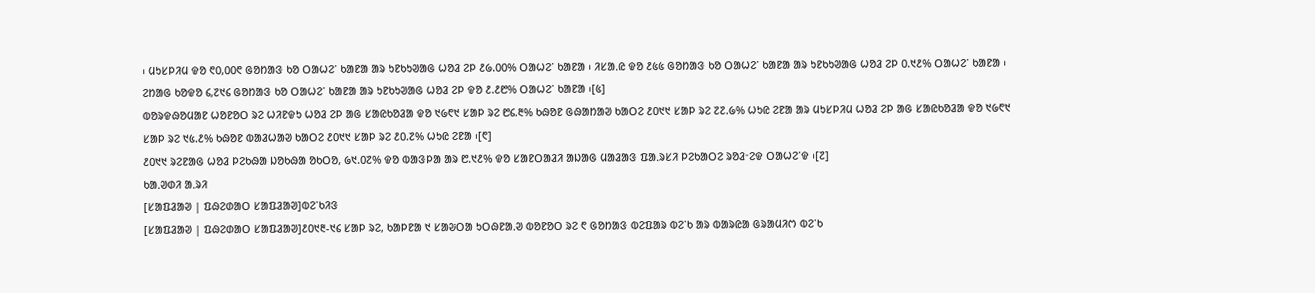᱾ ᱢᱩᱥᱞᱤᱢ ᱫᱚ ᱖᱐,᱐᱐᱖ ᱜᱚᱴᱟᱝ ᱠᱚ ᱛᱟᱦᱮᱸ ᱠᱟᱱᱟ ᱟᱨ ᱩᱱᱠᱩᱣᱟᱜ ᱦᱚᱲ ᱮᱞ ᱒᱙.᱐᱐% ᱛᱟᱦᱮᱸ ᱠᱟᱱᱟ ᱾ ᱤᱥᱟᱹᱭ ᱫᱚ ᱒᱕᱕ ᱜᱚᱴᱟᱝ ᱠᱚ ᱛᱟᱦᱮᱸ ᱠᱟᱱᱟ ᱟᱨ ᱩᱱᱠᱩᱣᱟᱜ ᱦᱚᱲ ᱮᱞ ᱐.᱑᱒% ᱛᱟᱦᱮᱸ ᱠᱟᱱᱟ ᱾ ᱮᱴᱟᱜ ᱠᱚᱫᱚ ᱔,᱗᱑᱔ ᱜᱚᱴᱟᱝ ᱠᱚ ᱛᱟᱦᱮᱸ ᱠᱟᱱᱟ ᱟᱨ ᱩᱱᱠᱩᱣᱟᱜ ᱦᱚᱲ ᱮᱞ ᱫᱚ ᱒.᱒᱘% ᱛᱟᱦᱮᱸ ᱠᱟᱱᱟ ᱾[᱕]
ᱵᱚᱨᱫᱷᱚᱢᱟᱱ ᱦᱚᱱᱚᱛ ᱨᱮ ᱦᱤᱱᱫᱩ ᱦᱚᱲ ᱮᱞ ᱟᱜ ᱥᱟᱭᱠᱚᱲᱟ ᱫᱚ ᱑᱙᱖᱑ ᱥᱟᱞ ᱨᱮ ᱘᱔.᱓% ᱠᱷᱚᱱ ᱜᱷᱟᱴᱟᱣ ᱠᱟᱛᱮ ᱒᱐᱑᱑ ᱥᱟᱞ ᱨᱮ ᱗᱗.᱙% ᱦᱩᱭ ᱮᱱᱟ ᱟᱨ ᱢᱩᱥᱞᱤᱢ ᱦᱚᱲ ᱮᱞ ᱟᱜ ᱥᱟᱭᱠᱚᱲᱟ ᱫᱚ ᱑᱙᱖᱑ ᱥᱟᱞ ᱨᱮ ᱑᱕.᱒% ᱠᱷᱚᱱ ᱵᱟᱲᱦᱟᱣ ᱠᱟᱛᱮ ᱒᱐᱑᱑ ᱥᱟᱞ ᱨᱮ ᱒᱐.᱗% ᱦᱩᱭ ᱮᱱᱟ ᱾[᱖]
᱒᱐᱑᱑ ᱨᱮᱱᱟᱜ ᱦᱚᱲ ᱞᱮᱠᱷᱟ ᱡᱚᱠᱷᱟ ᱚᱠᱛᱚ, ᱙᱑.᱐᱗% ᱫᱚ ᱵᱟᱝᱞᱟ ᱟᱨ ᱘.᱑᱒% ᱫᱚ ᱥᱟᱱᱛᱟᱲᱤ ᱟᱡᱟᱜ ᱢᱟᱲᱟᱝ ᱯᱟᱹᱨᱥᱤ ᱞᱮᱠᱟᱛᱮ ᱨᱚᱲᱼᱮᱫ ᱛᱟᱦᱮᱸᱫ ᱾[᱗]
ᱠᱟᱹᱣᱰᱤ ᱟᱹᱨᱤ
[ᱥᱟᱯᱲᱟᱣ | ᱯᱷᱮᱰᱟᱛ ᱥᱟᱯᱲᱟᱣ]ᱵᱮᱸᱠᱤᱝ
[ᱥᱟᱯᱲᱟᱣ | ᱯᱷᱮᱰᱟᱛ ᱥᱟᱯᱲᱟᱣ]᱒᱐᱑᱓-᱑᱔ ᱥᱟᱞ ᱨᱮ, ᱠᱟᱞᱱᱟ ᱑ ᱥᱟᱶᱛᱟ ᱩᱛᱷᱱᱟᱹᱣ ᱵᱚᱱᱚᱛ ᱨᱮ ᱖ ᱜᱚᱴᱟᱝ ᱵᱮᱯᱟᱨ ᱵᱮᱸᱠ ᱟᱨ ᱵᱟᱨᱭᱟ ᱜᱨᱟᱢᱤᱬ ᱵᱮᱸᱠ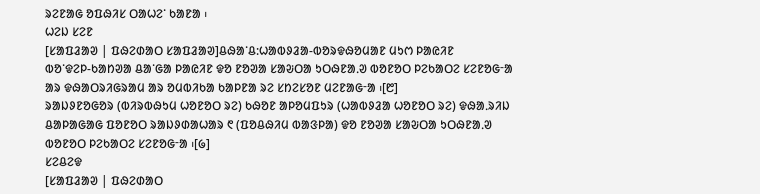ᱨᱮᱱᱟᱜ ᱚᱯᱷᱤᱥ ᱛᱟᱦᱮᱸ ᱠᱟᱱᱟ ᱾
ᱦᱮᱡ ᱥᱮᱱ
[ᱥᱟᱯᱲᱟᱣ | ᱯᱷᱮᱰᱟᱛ ᱥᱟᱯᱲᱟᱣ]ᱪᱷᱟᱸᱪ:ᱦᱟᱵᱽᱲᱟ-ᱵᱚᱨᱫᱷᱚᱢᱟᱱ ᱢᱩᱬ ᱞᱟᱭᱤᱱ
ᱵᱚᱸᱫᱮᱞ-ᱠᱟᱴᱣᱟ ᱪᱟᱸᱜᱟ ᱞᱟᱭᱤᱱ ᱫᱚ ᱱᱚᱣᱟ ᱥᱟᱶᱛᱟ ᱩᱛᱷᱱᱟᱹᱣ ᱵᱚᱱᱚᱛ ᱞᱮᱠᱟᱛᱮ ᱥᱮᱱᱚᱜᱼᱟ ᱟᱨ ᱫᱷᱟᱛᱨᱤᱜᱨᱟᱢ ᱟᱨ ᱚᱢᱵᱤᱠᱟ ᱠᱟᱞᱱᱟ ᱨᱮ ᱥᱴᱮᱥᱚᱱ ᱢᱮᱱᱟᱜᱼᱟ ᱾[᱘]
ᱨᱟᱡᱽᱱᱚᱜᱚᱨ (ᱵᱤᱨᱵᱷᱩᱢ ᱦᱚᱱᱚᱛ ᱨᱮ) ᱠᱷᱚᱱ ᱟᱞᱚᱢᱯᱩᱨ (ᱦᱟᱵᱽᱲᱟ ᱦᱚᱱᱚᱛ ᱨᱮ) ᱫᱷᱟᱹᱨᱤᱡ ᱪᱟᱞᱟᱜᱟᱜ ᱯᱚᱱᱚᱛ ᱨᱟᱡᱽᱰᱟᱦᱟᱨ ᱖ (ᱯᱚᱪᱷᱤᱢ ᱵᱟᱝᱞᱟ) ᱫᱚ ᱱᱚᱣᱟ ᱥᱟᱶᱛᱟ ᱩᱛᱷᱱᱟᱹᱣ ᱵᱚᱱᱚᱛ ᱞᱮᱠᱟᱛᱮ ᱥᱮᱱᱚᱜᱼᱟ ᱾[᱙]
ᱥᱮᱪᱮᱫ
[ᱥᱟᱯᱲᱟᱣ | ᱯᱷᱮᱰᱟᱛ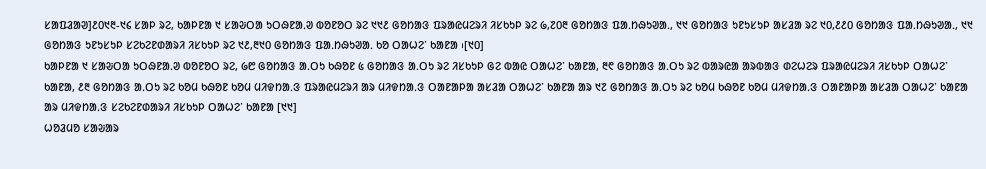ᱥᱟᱯᱲᱟᱣ]᱒᱐᱑᱓-᱑᱔ ᱥᱟᱞ ᱨᱮ, ᱠᱟᱞᱱᱟ ᱑ ᱥᱟᱶᱛᱟ ᱩᱛᱷᱱᱟᱹᱣ ᱵᱚᱱᱚᱛ ᱨᱮ ᱑᱑᱒ ᱜᱚᱴᱟᱝ ᱯᱨᱟᱭᱢᱮᱨᱤ ᱤᱥᱠᱩᱞ ᱨᱮ ᱙,᱗᱐᱓ ᱜᱚᱴᱟᱝ ᱯᱟᱹᱴᱷᱩᱣᱟᱹ, ᱑᱑ ᱜᱚᱴᱟᱝ ᱩᱱᱩᱥᱩᱞ ᱟᱥᱲᱟ ᱨᱮ ᱑᱐,᱒᱒᱐ ᱜᱚᱴᱟᱝ ᱯᱟᱹᱴᱷᱩᱣᱟᱹ, ᱑᱑ ᱜᱚᱴᱟᱝ ᱩᱱᱩᱥᱩᱞ ᱥᱮᱠᱮᱱᱰᱟᱨᱤ ᱤᱥᱠᱩᱞ ᱨᱮ ᱑᱒,᱓᱑᱐ ᱜᱚᱴᱟᱝ ᱯᱟᱹᱴᱷᱩᱣᱟᱹ ᱠᱚ ᱛᱟᱦᱮᱸ ᱠᱟᱱᱟ ᱾[᱑᱐]
ᱠᱟᱞᱱᱟ ᱑ ᱥᱟᱶᱛᱟ ᱩᱛᱷᱱᱟᱹᱣ ᱵᱚᱱᱚᱛ ᱨᱮ, ᱙᱘ ᱜᱚᱴᱟᱝ ᱟᱹᱛᱩ ᱠᱷᱚᱱ ᱕ ᱜᱚᱴᱟᱝ ᱟᱹᱛᱩ ᱨᱮ ᱤᱥᱠᱩᱞ ᱜᱮ ᱵᱟᱭ ᱛᱟᱦᱮᱸ ᱠᱟᱱᱟ, ᱓᱖ ᱜᱚᱴᱟᱝ ᱟᱹᱛᱩ ᱨᱮ ᱵᱟᱨᱭᱟ ᱟᱨᱵᱟᱝ ᱰᱮᱦᱮᱨ ᱯᱨᱟᱭᱢᱮᱨᱤ ᱤᱥᱠᱩᱞ ᱛᱟᱦᱮᱸ ᱠᱟᱱᱟ, ᱒᱓ ᱜᱚᱴᱟᱝ ᱟᱹᱛᱩ ᱨᱮ ᱠᱚᱢ ᱠᱷᱚᱱ ᱠᱚᱢ ᱢᱤᱫᱴᱟᱹᱝ ᱯᱨᱟᱭᱢᱮᱨᱤ ᱟᱨ ᱢᱤᱫᱴᱟᱹᱝ ᱛᱟᱱᱟᱞᱟ ᱟᱥᱲᱟ ᱛᱟᱦᱮᱸ ᱠᱟᱱᱟ ᱟᱨ ᱑᱗ ᱜᱚᱴᱟᱝ ᱟᱹᱛᱩ ᱨᱮ ᱠᱚᱢ ᱠᱷᱚᱱ ᱠᱚᱢ ᱢᱤᱫᱴᱟᱹᱝ ᱛᱟᱱᱟᱞᱟ ᱟᱥᱲᱟ ᱛᱟᱦᱮᱸ ᱠᱟᱱᱟ ᱟᱨ ᱢᱤᱫᱴᱟᱹᱝ ᱥᱮᱠᱮᱱᱰᱟᱨᱤ ᱤᱥᱠᱩᱞ ᱛᱟᱦᱮᱸ ᱠᱟᱱᱟ [᱑᱑]
ᱦᱚᱲᱢᱚ ᱥᱟᱶᱟᱨ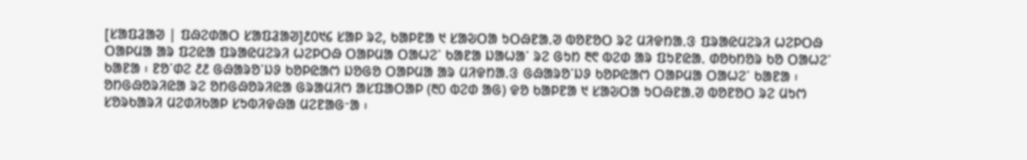[ᱥᱟᱯᱲᱟᱣ | ᱯᱷᱮᱰᱟᱛ ᱥᱟᱯᱲᱟᱣ]᱒᱐᱑᱔ ᱥᱟᱞ ᱨᱮ, ᱠᱟᱞᱱᱟ ᱑ ᱥᱟᱶᱛᱟ ᱩᱛᱷᱱᱟᱹᱣ ᱵᱚᱱᱚᱛ ᱨᱮ ᱢᱤᱫᱴᱟᱹᱝ ᱯᱨᱟᱭᱢᱮᱨᱤ ᱦᱮᱞᱛᱷ ᱛᱟᱞᱢᱟ ᱟᱨ ᱯᱮᱭᱟ ᱯᱨᱟᱭᱢᱮᱨᱤ ᱦᱮᱞᱛᱷ ᱛᱟᱞᱢᱟ ᱛᱟᱦᱮᱸ ᱠᱟᱱᱟ ᱡᱟᱦᱟᱸ ᱨᱮ ᱜᱩᱴ ᱓᱖ ᱵᱮᱰ ᱟᱨ ᱯᱩᱱᱭᱟᱹ ᱰᱚᱠᱴᱚᱨ ᱠᱚ ᱛᱟᱦᱮᱸ ᱠᱟᱱᱟ ᱾ ᱱᱚᱸᱰᱮ ᱒᱒ ᱜᱷᱟᱨᱚᱸᱡᱽ ᱠᱚᱞᱭᱟᱬ ᱡᱚᱜᱚ ᱛᱟᱞᱢᱟ ᱟᱨ ᱢᱤᱫᱴᱟᱹᱝ ᱜᱷᱟᱨᱚᱸᱡᱽ ᱠᱚᱞᱭᱟᱬ ᱛᱟᱞᱢᱟ ᱛᱟᱦᱮᱸ ᱠᱟᱱᱟ ᱾
ᱚᱴᱜᱷᱚᱨᱤᱭᱟ ᱨᱮ ᱚᱴᱜᱷᱚᱨᱤᱭᱟ ᱜᱨᱟᱢᱤᱬ ᱟᱥᱯᱟᱛᱟᱞ (᱓᱐ ᱵᱮᱰ ᱟᱜ) ᱫᱚ ᱠᱟᱞᱱᱟ ᱑ ᱥᱟᱶᱛᱟ ᱩᱛᱷᱱᱟᱹᱣ ᱵᱚᱱᱚᱛ ᱨᱮ ᱢᱩᱬ ᱥᱚᱨᱠᱟᱨᱤ ᱢᱮᱰᱤᱠᱟᱞ ᱥᱩᱵᱤᱫᱷᱟ ᱢᱮᱱᱟᱜᱼᱟ ᱾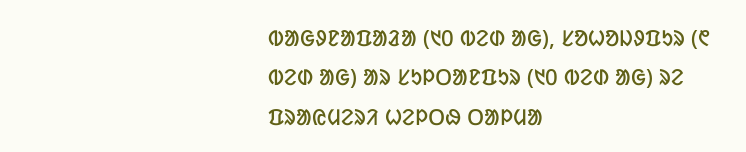ᱵᱟᱜᱽᱱᱟᱯᱟᱲᱟ (᱑᱐ ᱵᱮᱰ ᱟᱜ), ᱥᱚᱦᱚᱡᱽᱯᱩᱨ (᱖ ᱵᱮᱰ ᱟᱜ) ᱟᱨ ᱥᱩᱞᱛᱟᱱᱯᱩᱨ (᱑᱐ ᱵᱮᱰ ᱟᱜ) ᱨᱮ ᱯᱨᱟᱭᱢᱮᱨᱤ ᱦᱮᱞᱛᱷ ᱛᱟᱞᱢᱟ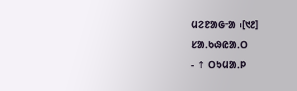ᱢᱮᱱᱟᱜᱼᱟ ᱾[᱑᱒]
ᱥᱟᱹᱠᱷᱭᱟᱹᱛ
- ↑ ᱛᱩᱢᱟᱹᱞ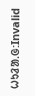ᱦᱩᱲᱟᱹᱜ:Invalid